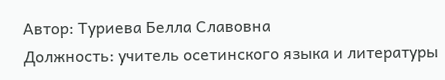Автор: Туриева Белла Славовна
Должность: учитель осетинского языка и литературы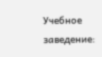Учебное заведение: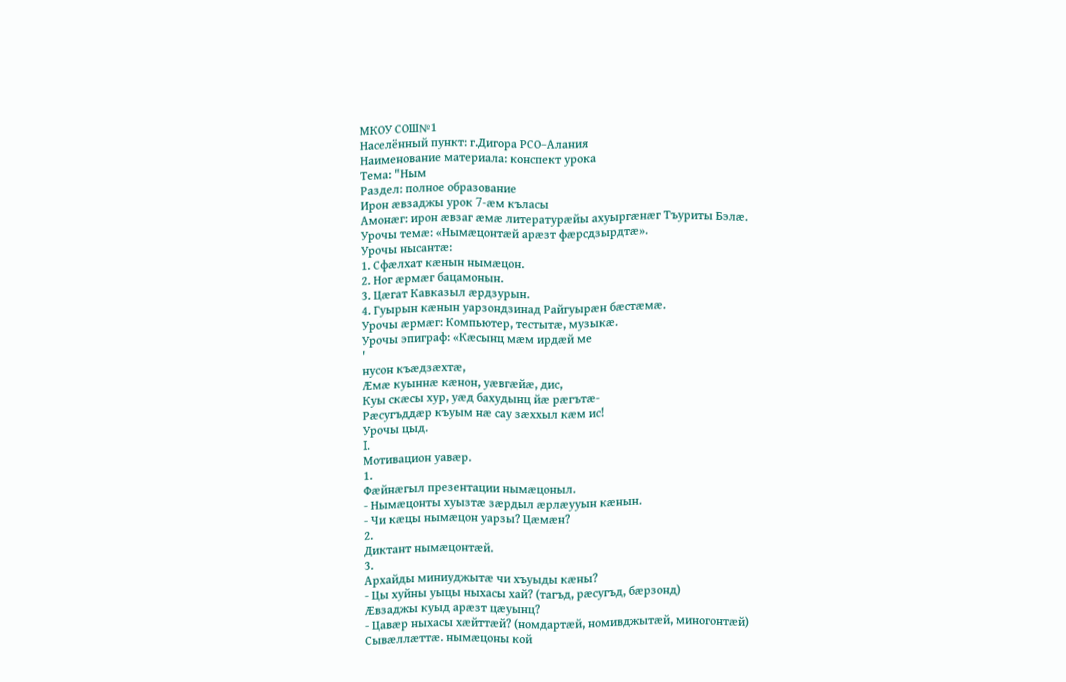МКОУ СОШ№1
Населённый пункт: г.Дигора РСО–Алания
Наименование материала: конспект урока
Тема: "Ным
Раздел: полное образование
Ирон æвзаджы урок 7-æм къласы
Амонæг: ирон æвзаг æмæ литературæйы ахуыргæнæг Тъуриты Бэлæ.
Урочы темæ: «Нымæцонтæй арæзт фæрсдзырдтæ».
Урочы нысантæ:
1. Сфæлхат кæнын нымæцон.
2. Ног æрмæг бацамонын.
3. Цæгат Кавказыл æрдзурын.
4. Гуырын кæнын уарзондзинад Райгуырæн бæстæмæ.
Урочы æрмæг: Компьютер, тестытæ, музыкæ.
Урочы эпиграф: «Кæсынц мæм ирдæй ме
'
нусон къæдзæхтæ,
Æмæ куыннæ кæнон, уæвгæйæ, дис,
Куы скæсы хур, уæд бахудынц йæ рæгътæ-
Рæсугъддæр къуым нæ сау зæххыл кæм ис!
Урочы цыд.
I.
Мотивацион уавæр.
1.
Фæйнæгыл презентации нымæцоныл.
- Нымæцонты хуызтæ зæрдыл æрлæууын кæнын.
- Чи кæцы нымæцон уарзы? Цæмæн?
2.
Диктант нымæцонтæй.
3.
Архайды миниуджытæ чи хъуыды кæны?
- Цы хуйны уыцы ныхасы хай? (тагъд, рæсугъд, бæрзонд)
Æвзаджы куыд арæзт цæуынц?
- Цавæр ныхасы хæйттæй? (номдартæй, номивджытæй, миногонтæй)
Сывæллæттæ. нымæцоны кой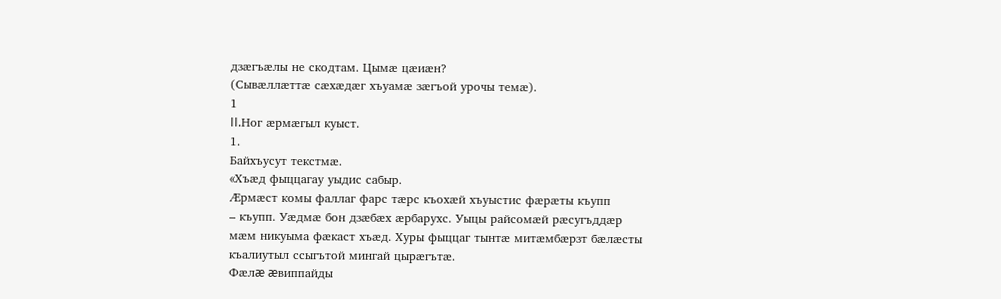дзæгъæлы не скодтам. Цымæ цæиæн?
(Сывæллæттæ сæхæдæг хъуамæ зæгъой урочы темæ).
1
II.Ног æрмæгыл куыст.
1.
Байхъусут текстмæ.
«Хъæд фыццагау уыдис сабыр.
Æрмæст комы фаллаг фарс тæрс къохæй хъуыстис фæрæты къупп
– къупп. Уæдмæ бон дзæбæх æрбарухс. Уыцы райсомæй рæсугъддæр
мæм никуыма фæкаст хъæд. Хуры фыццаг тынтæ митæмбæрзт бæлæсты
къалиутыл ссыгътой мингай цырæгътæ.
Фæлæ æвиппайды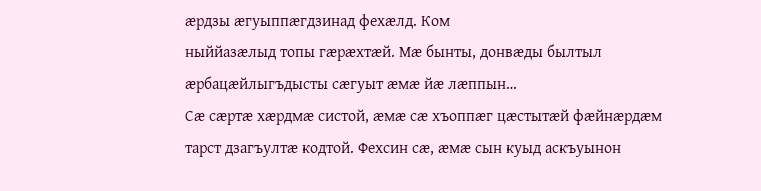æрдзы æгуыппæгдзинад фехæлд. Ком
ныййазæлыд топы гæрæхтæй. Мæ бынты, донвæды былтыл
æрбацæйлыгъдысты сæгуыт æмæ йæ лæппын…
Сæ сæртæ хæрдмæ систой, æмæ сæ хъоппæг цæстытæй фæйнæрдæм
тарст дзагъултæ кодтой. Фехсин сæ, æмæ сын куыд аскъуынон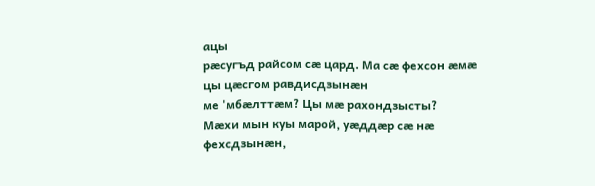ацы
рæсугъд райсом сæ цард. Ма сæ фехсон æмæ цы цæсгом равдисдзынæн
ме 'мбæлттæм? Цы мæ рахондзысты?
Мæхи мын куы марой, уæддæр сæ нæ фехсдзынæн,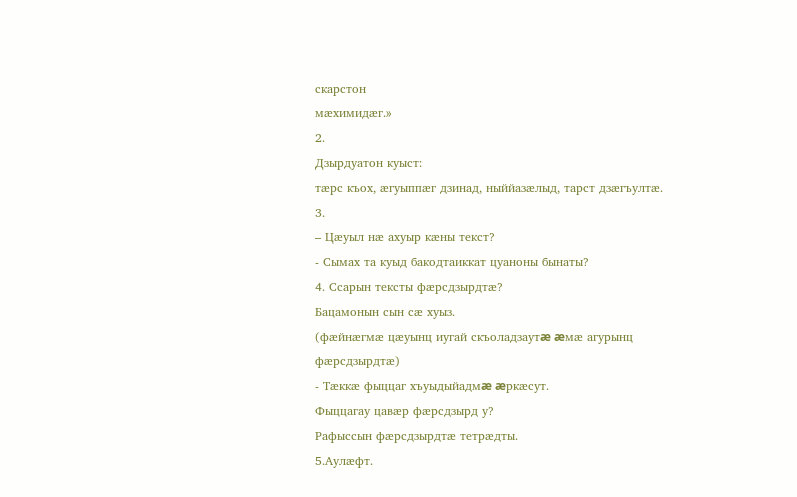скарстон
мæхимидæг.»
2.
Дзырдуатон куыст:
тæрс къох, æгуыппæг дзинад, ныййазæлыд, тарст дзæгъултæ.
3.
– Цæуыл нæ ахуыр кæны текст?
- Сымах та куыд бакодтаиккат цуаноны бынаты?
4. Ссарын тексты фæрсдзырдтæ?
Бацамонын сын сæ хуыз.
(фæйнæгмæ цæуынц иугай скъоладзаутæ æмæ агурынц фæрсдзырдтæ)
- Тæккæ фыццаг хъуыдыйадмæ æркæсут.
Фыццагау цавæр фæрсдзырд у?
Рафыссын фæрсдзырдтæ тетрæдты.
5.Аулæфт.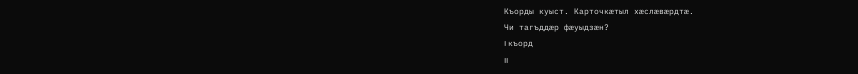Къорды куыст. Карточкæтыл хæслæвæрдтæ.
Чи тагъддæр фæуыдзæн?
I къорд
II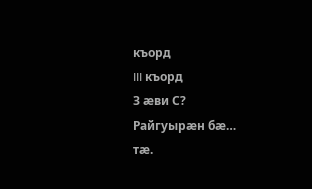къорд
III къорд
З æви С?
Райгуырæн бæ…
тæ.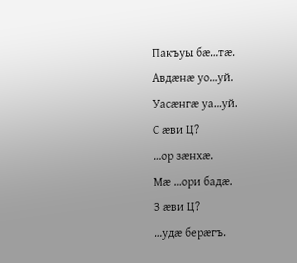Пакъуы бæ…тæ.
Авдæнæ уо…уй.
Уасæнгæ уа…уй.
С æви Ц?
…ор зæнхæ.
Мæ …ори бадæ.
З æви Ц?
…удæ берæгъ.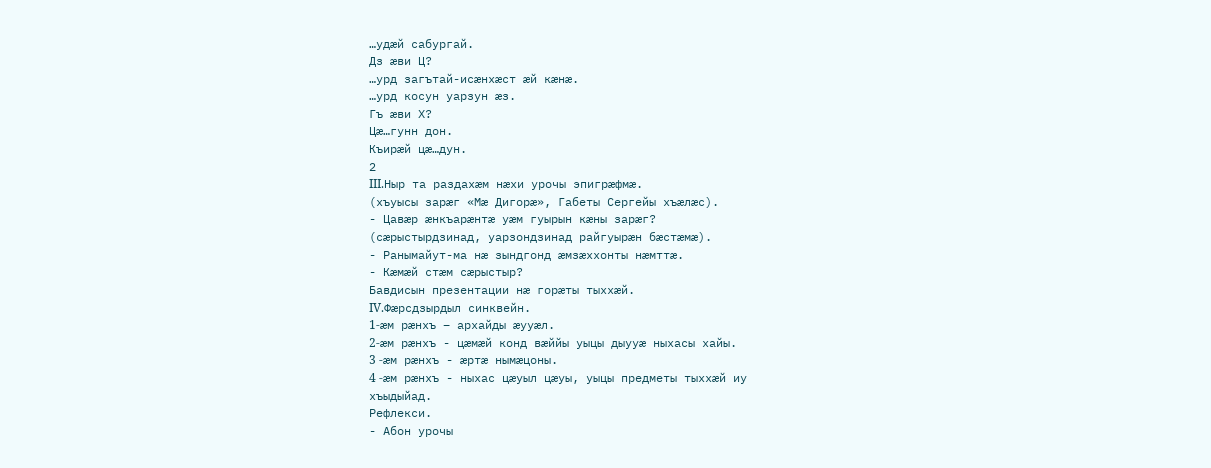…удæй сабургай.
Дз æви Ц?
…урд загътай-исæнхæст æй кæнæ.
…урд косун уарзун æз.
Гъ æви Х?
Цæ…гунн дон.
Къирæй цæ…дун.
2
III.Ныр та раздахæм нæхи урочы эпигрæфмæ.
(хъуысы зарæг «Мæ Дигорæ», Габеты Сергейы хъæлæс).
- Цавæр æнкъарæнтæ уæм гуырын кæны зарæг?
(сæрыстырдзинад, уарзондзинад райгуырæн бæстæмæ).
- Ранымайут-ма нæ зындгонд æмзæххонты нæмттæ.
- Кæмæй стæм сæрыстыр?
Бавдисын презентации нæ горæты тыххæй.
IV.Фæрсдзырдыл синквейн.
1-æм рæнхъ – архайды æууæл.
2-æм рæнхъ - цæмæй конд вæййы уыцы дыууæ ныхасы хайы.
3 -æм рæнхъ - æртæ нымæцоны.
4 -æм рæнхъ - ныхас цæуыл цæуы, уыцы предметы тыххæй иу
хъыдыйад.
Рефлекси.
- Абон урочы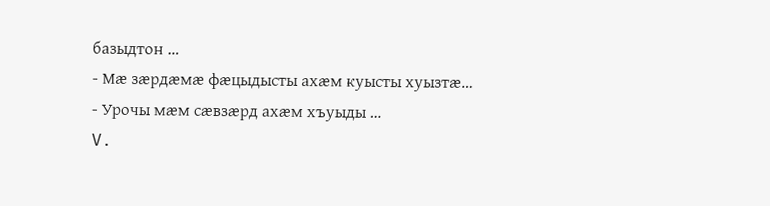базыдтон …
- Мæ зæрдæмæ фæцыдысты ахæм куысты хуызтæ…
- Урочы мæм сæвзæрд ахæм хъуыды …
V.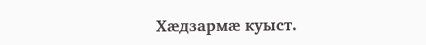Хæдзармæ куыст.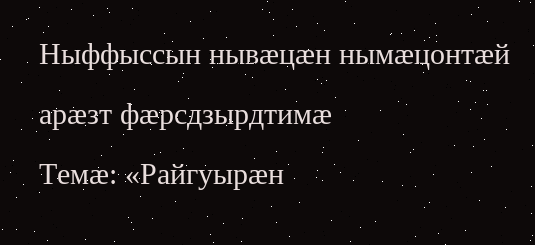Ныффыссын нывæцæн нымæцонтæй арæзт фæрсдзырдтимæ
Темæ: «Райгуырæн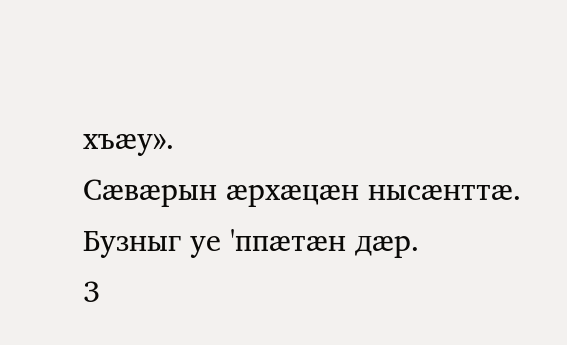хъæу».
Сæвæрын æрхæцæн нысæнттæ.
Бузныг уе 'ппæтæн дæр.
3